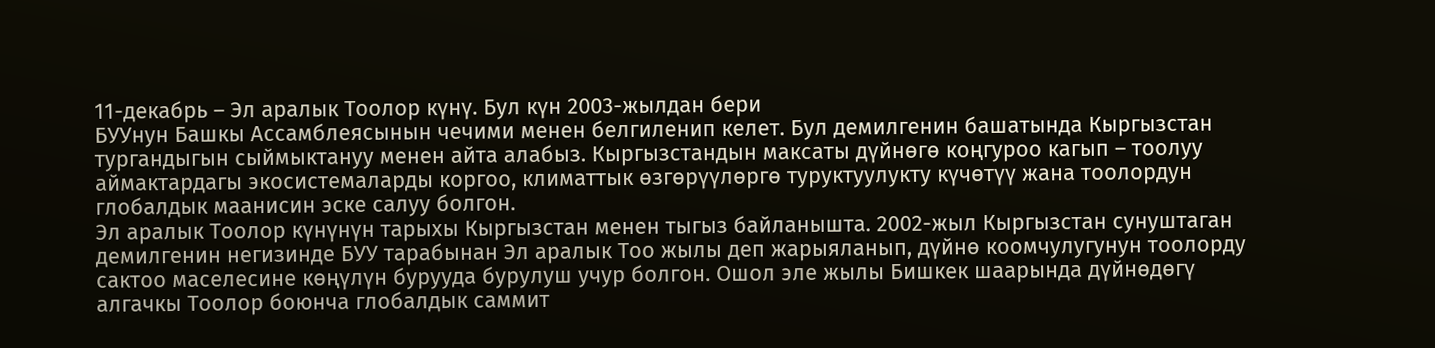11-декабрь – Эл аралык Тоолор күнү. Бул күн 2003-жылдан бери
БУУнун Башкы Ассамблеясынын чечими менен белгиленип келет. Бул демилгенин башатында Кыргызстан тургандыгын сыймыктануу менен айта алабыз. Кыргызстандын максаты дүйнөгө коңгуроо кагып – тоолуу аймактардагы экосистемаларды коргоо, климаттык өзгөрүүлөргө туруктуулукту күчөтүү жана тоолордун глобалдык маанисин эске салуу болгон.
Эл аралык Тоолор күнүнүн тарыхы Кыргызстан менен тыгыз байланышта. 2002-жыл Кыргызстан сунуштаган демилгенин негизинде БУУ тарабынан Эл аралык Тоо жылы деп жарыяланып, дүйнө коомчулугунун тоолорду сактоо маселесине көңүлүн бурууда бурулуш учур болгон. Ошол эле жылы Бишкек шаарында дүйнөдөгү алгачкы Тоолор боюнча глобалдык саммит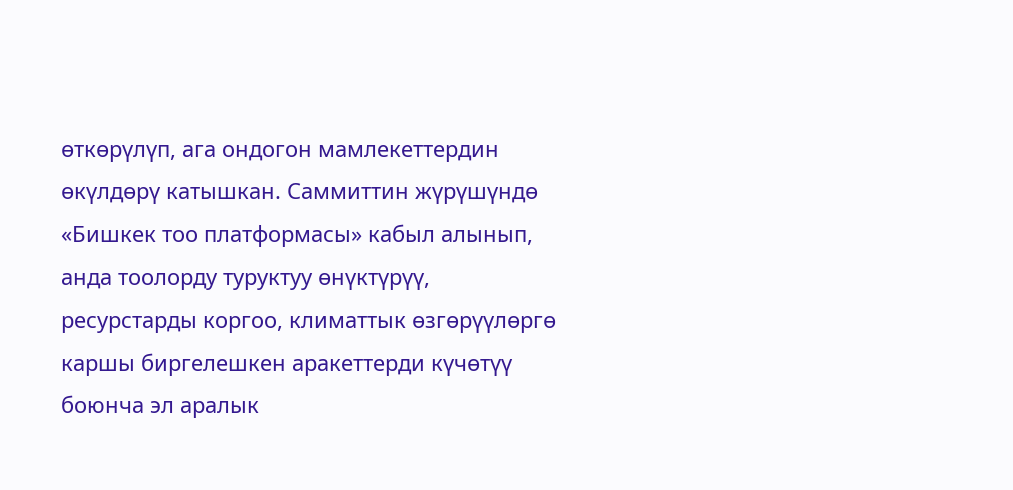өткөрүлүп, ага ондогон мамлекеттердин өкүлдөрү катышкан. Саммиттин жүрүшүндө «Бишкек тоо платформасы» кабыл алынып, анда тоолорду туруктуу өнүктүрүү, ресурстарды коргоо, климаттык өзгөрүүлөргө каршы биргелешкен аракеттерди күчөтүү боюнча эл аралык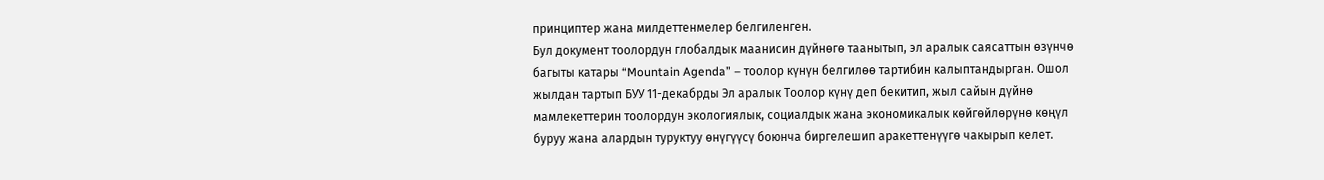принциптер жана милдеттенмелер белгиленген.
Бул документ тоолордун глобалдык маанисин дүйнөгө таанытып, эл аралык саясаттын өзүнчө багыты катары “Mountain Agenda” – тоолор күнүн белгилөө тартибин калыптандырган. Ошол жылдан тартып БУУ 11-декабрды Эл аралык Тоолор күнү деп бекитип, жыл сайын дүйнө мамлекеттерин тоолордун экологиялык, социалдык жана экономикалык көйгөйлөрүнө көңүл буруу жана алардын туруктуу өнүгүүсү боюнча биргелешип аракеттенүүгө чакырып келет.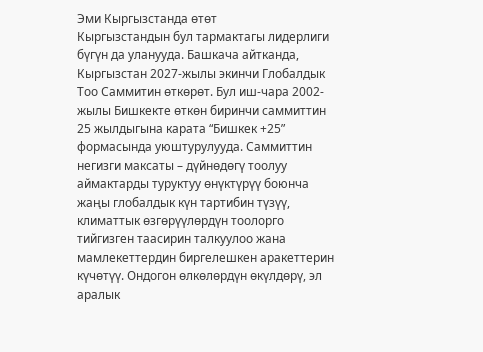Эми Кыргызстанда өтөт
Кыргызстандын бул тармактагы лидерлиги бүгүн да уланууда. Башкача айтканда, Кыргызстан 2027-жылы экинчи Глобалдык Тоо Саммитин өткөрөт. Бул иш-чара 2002-жылы Бишкекте өткөн биринчи саммиттин 25 жылдыгына карата “Бишкек +25” формасында уюштурулууда. Саммиттин негизги максаты – дүйнөдөгү тоолуу аймактарды туруктуу өнүктүрүү боюнча жаңы глобалдык күн тартибин түзүү, климаттык өзгөрүүлөрдүн тоолорго тийгизген таасирин талкуулоо жана мамлекеттердин биргелешкен аракеттерин күчөтүү. Ондогон өлкөлөрдүн өкүлдөрү, эл аралык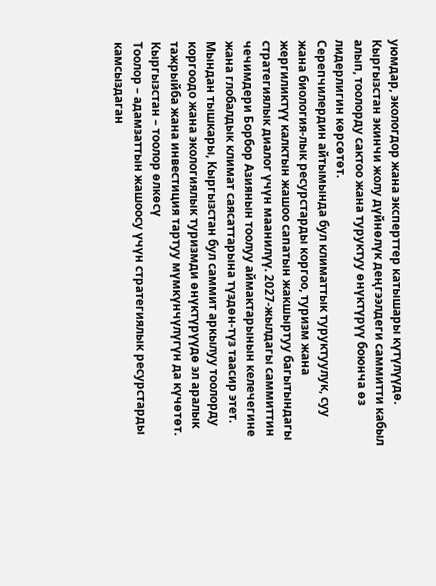уюмдар, экологдор жана эксперттер катышары күтүлүүдө. Кыргызстан экинчи жолу дүйнөлүк деңгээлдеги саммитти кабыл алып, тоолорду сактоо жана туруктуу өнүктүрүү боюнча өз лидерлигин көрсөтөт.
Серепчилердин айтымында бул климаттык туруктуулук, суу жана биология-лык ресурстарды коргоо, туризм жана жергиликтүү калктын жашоо сапатын жакшыртуу багытындагы стратегиялык диалог үчүн маанилүү. 2027-жылдагы саммиттин чечимдери Борбор Азиянын тоолуу аймактарынын келечегине жана глобалдык климат саясаттарына түздөн-түз таасир этет. Мындан тышкары, Кыргызстан бул саммит аркылуу тоолорду коргоодо жана экологиялык туризмди өнүктүрүүдө эл аралык тажрыйба жана инвестиция тартуу мүмкүнчүлүгүн да күчөтөт.
Кыргызстан – тоолор өлкөсү
Тоолор – адамзаттын жашоосу үчүн стратегиялык ресурстарды камсыздаган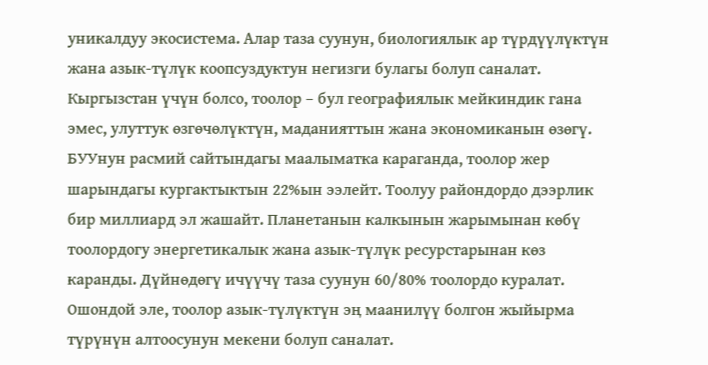уникалдуу экосистема. Алар таза суунун, биологиялык ар түрдүүлүктүн жана азык-түлүк коопсуздуктун негизги булагы болуп саналат. Кыргызстан үчүн болсо, тоолор – бул географиялык мейкиндик гана эмес, улуттук өзгөчөлүктүн, маданияттын жана экономиканын өзөгү.
БУУнун расмий сайтындагы маалыматка караганда, тоолор жер шарындагы кургактыктын 22%ын ээлейт. Тоолуу райондордо дээрлик бир миллиард эл жашайт. Планетанын калкынын жарымынан көбү тоолордогу энергетикалык жана азык-түлүк ресурстарынан көз каранды. Дүйнөдөгү ичүүчү таза суунун 60/80% тоолордо куралат. Ошондой эле, тоолор азык-түлүктүн эң маанилүү болгон жыйырма түрүнүн алтоосунун мекени болуп саналат.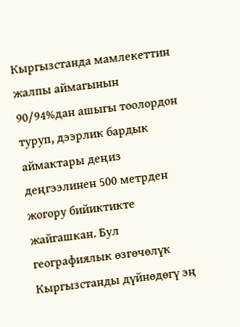Кыргызстанда мамлекеттин жалпы аймагынын 90/94%дан ашыгы тоолордон туруп, дээрлик бардык аймактары деңиз деңгээлинен 500 метрден жогору бийиктикте жайгашкан. Бул географиялык өзгөчөлүк Кыргызстанды дүйнөдөгү эң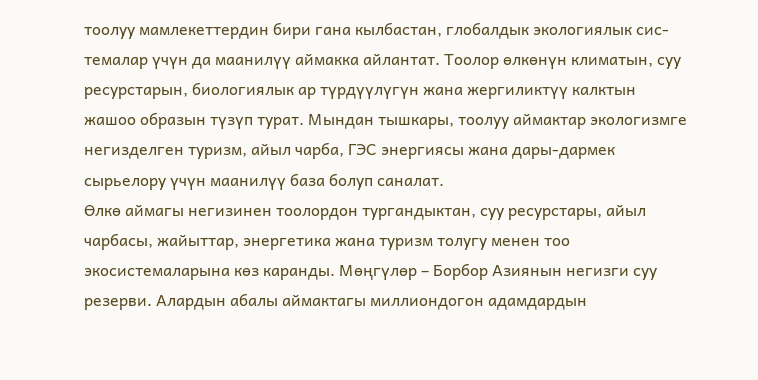тоолуу мамлекеттердин бири гана кылбастан, глобалдык экологиялык сис-темалар үчүн да маанилүү аймакка айлантат. Тоолор өлкөнүн климатын, суу ресурстарын, биологиялык ар түрдүүлүгүн жана жергиликтүү калктын жашоо образын түзүп турат. Мындан тышкары, тоолуу аймактар экологизмге негизделген туризм, айыл чарба, ГЭС энергиясы жана дары-дармек сырьелору үчүн маанилүү база болуп саналат.
Өлкө аймагы негизинен тоолордон тургандыктан, суу ресурстары, айыл чарбасы, жайыттар, энергетика жана туризм толугу менен тоо экосистемаларына көз каранды. Мөңгүлөр – Борбор Азиянын негизги суу резерви. Алардын абалы аймактагы миллиондогон адамдардын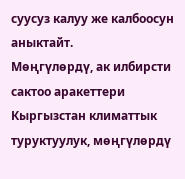суусуз калуу же калбоосун аныктайт.
Мөңгүлөрдү, ак илбирсти сактоо аракеттери
Кыргызстан климаттык туруктуулук, мөңгүлөрдү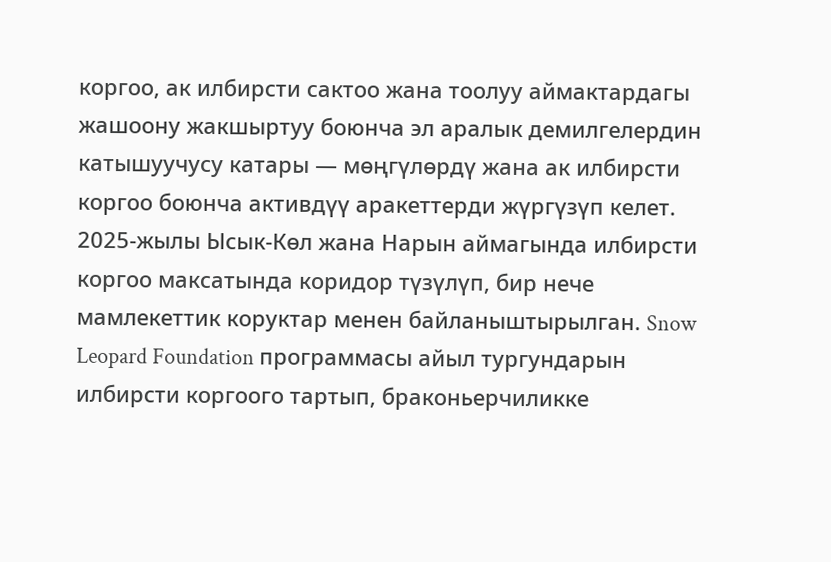коргоо, ак илбирсти сактоо жана тоолуу аймактардагы жашоону жакшыртуу боюнча эл аралык демилгелердин катышуучусу катары — мөңгүлөрдү жана ак илбирсти коргоо боюнча активдүү аракеттерди жүргүзүп келет.
2025-жылы Ысык-Көл жана Нарын аймагында илбирсти коргоо максатында коридор түзүлүп, бир нече мамлекеттик коруктар менен байланыштырылган. Snow Leopard Foundation программасы айыл тургундарын илбирсти коргоого тартып, браконьерчиликке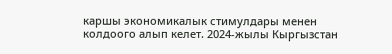каршы экономикалык стимулдары менен колдоого алып келет. 2024-жылы Кыргызстан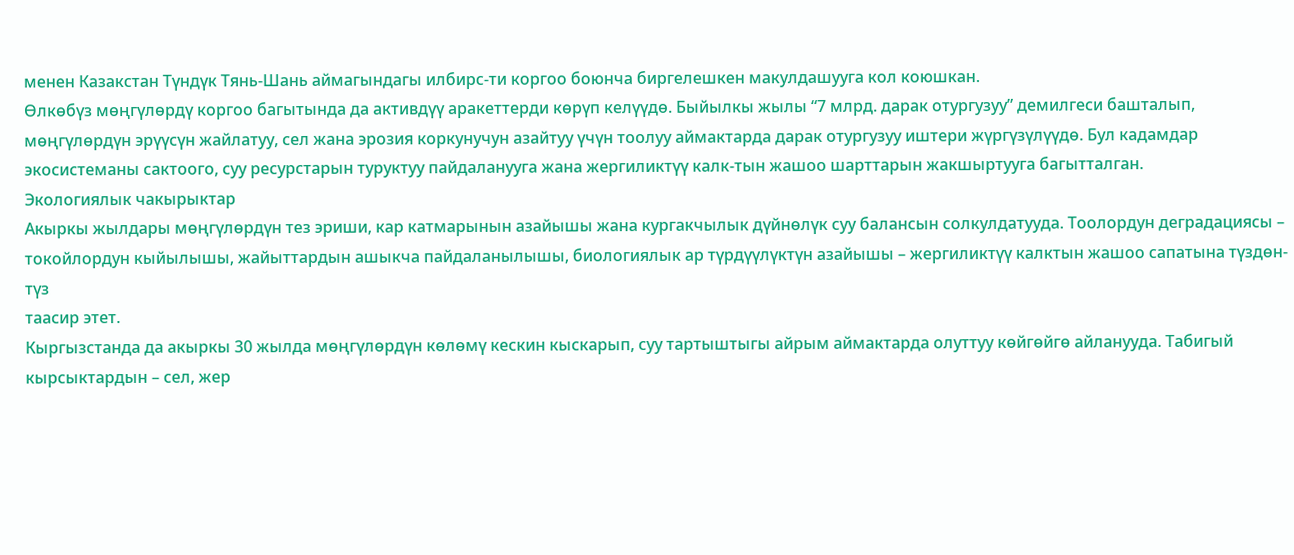менен Казакстан Түндүк Тянь-Шань аймагындагы илбирс-ти коргоо боюнча биргелешкен макулдашууга кол коюшкан.
Өлкөбүз мөңгүлөрдү коргоо багытында да активдүү аракеттерди көрүп келүүдө. Быйылкы жылы “7 млрд. дарак отургузуу” демилгеси башталып, мөңгүлөрдүн эрүүсүн жайлатуу, сел жана эрозия коркунучун азайтуу үчүн тоолуу аймактарда дарак отургузуу иштери жүргүзүлүүдө. Бул кадамдар экосистеманы сактоого, суу ресурстарын туруктуу пайдаланууга жана жергиликтүү калк-тын жашоо шарттарын жакшыртууга багытталган.
Экологиялык чакырыктар
Акыркы жылдары мөңгүлөрдүн тез эриши, кар катмарынын азайышы жана кургакчылык дүйнөлүк суу балансын солкулдатууда. Тоолордун деградациясы – токойлордун кыйылышы, жайыттардын ашыкча пайдаланылышы, биологиялык ар түрдүүлүктүн азайышы – жергиликтүү калктын жашоо сапатына түздөн-түз
таасир этет.
Кыргызстанда да акыркы 30 жылда мөңгүлөрдүн көлөмү кескин кыскарып, суу тартыштыгы айрым аймактарда олуттуу көйгөйгө айланууда. Табигый кырсыктардын – сел, жер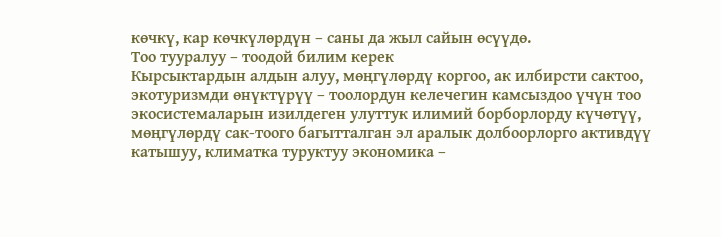көчкү, кар көчкүлөрдүн – саны да жыл сайын өсүүдө.
Тоо тууралуу – тоодой билим керек
Кырсыктардын алдын алуу, мөңгүлөрдү коргоо, ак илбирсти сактоо, экотуризмди өнүктүрүү – тоолордун келечегин камсыздоо үчүн тоо экосистемаларын изилдеген улуттук илимий борборлорду күчөтүү, мөңгүлөрдү сак-тоого багытталган эл аралык долбоорлорго активдүү катышуу, климатка туруктуу экономика –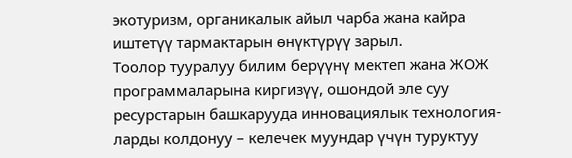экотуризм, органикалык айыл чарба жана кайра иштетүү тармактарын өнүктүрүү зарыл.
Тоолор тууралуу билим берүүнү мектеп жана ЖОЖ программаларына киргизүү, ошондой эле суу ресурстарын башкарууда инновациялык технология-
ларды колдонуу – келечек муундар үчүн туруктуу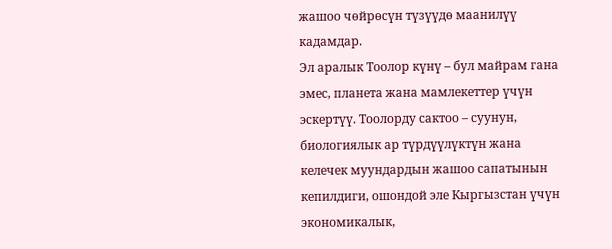жашоо чөйрөсүн түзүүдө маанилүү кадамдар.
Эл аралык Тоолор күнү – бул майрам гана эмес, планета жана мамлекеттер үчүн эскертүү. Тоолорду сактоо – суунун, биологиялык ар түрдүүлүктүн жана келечек муундардын жашоо сапатынын кепилдиги, ошондой эле Кыргызстан үчүн экономикалык,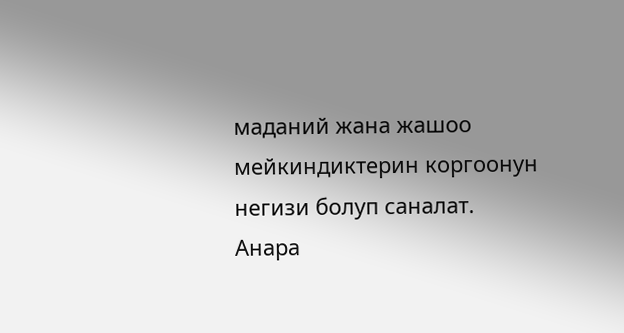маданий жана жашоо мейкиндиктерин коргоонун негизи болуп саналат.
Анара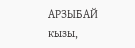АРЗЫБАЙ кызы,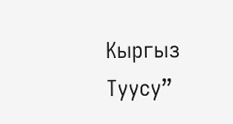Кыргыз Туусу”